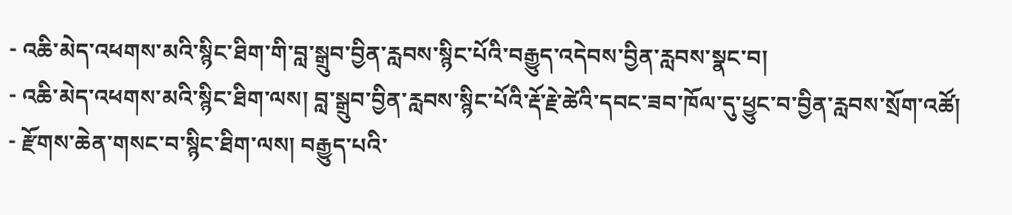- འཆི་མེད་འཕགས་མའི་སྙིང་ཐིག་གི་བླ་སྒྲུབ་བྱིན་རླབས་སྙིང་པོའི་བརྒྱུད་འདེབས་བྱིན་རླབས་སྣང་བ།
- འཆི་མེད་འཕགས་མའི་སྙིང་ཐིག་ལས། བླ་སྒྲུབ་བྱིན་རླབས་སྙིང་པོའི་རྡོ་རྗེ་ཚེའི་དབང་ཟབ་ཁོལ་དུ་ཕྱུང་བ་བྱིན་རླབས་སྲོག་འཚོ།
- རྫོགས་ཆེན་གསང་བ་སྙིང་ཐིག་ལས། བརྒྱུད་པའི་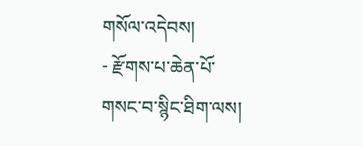གསོལ་འདེབས།
- རྫོགས་པ་ཆེན་པོ་གསང་བ་སྙིང་ཐིག་ལས།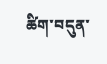ཚིག་བདུན་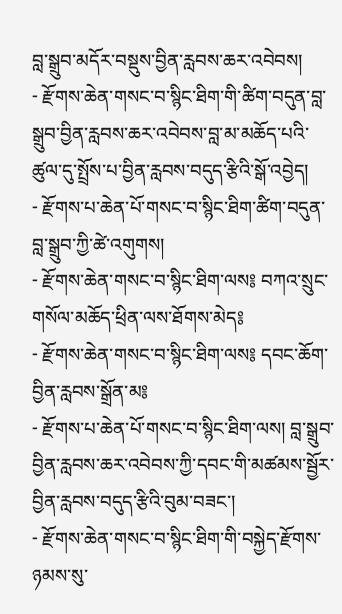བླ་སྒྲུབ་མདོར་བསྡུས་བྱིན་རླབས་ཆར་འབེབས།
- རྫོགས་ཆེན་གསང་བ་སྙིང་ཐིག་གི་ཚིག་བདུན་བླ་སྒྲུབ་བྱིན་རླབས་ཆར་འབེབས་བླ་མ་མཆོད་པའི་ཚུལ་དུ་སྤྲོས་པ་བྱིན་རླབས་བདུད་རྩིའི་སྒོ་འབྱེད།
- རྫོགས་པ་ཆེན་པོ་གསང་བ་སྙིང་ཐིག་ཚིག་བདུན་བླ་སྒྲུབ་ཀྱི་ཚེ་འགུགས།
- རྫོགས་ཆེན་གསང་བ་སྙིང་ཐིག་ལས༔ བཀའ་སྲུང་གསོལ་མཆོད་ཕྲིན་ལས་ཐོགས་མེད༔
- རྫོགས་ཆེན་གསང་བ་སྙིང་ཐིག་ལས༔ དབང་ཆོག་བྱིན་རླབས་སྒྲོན་མ༔
- རྫོགས་པ་ཆེན་པོ་གསང་བ་སྙིང་ཐིག་ལས། བླ་སྒྲུབ་བྱིན་རླབས་ཆར་འབེབས་ཀྱི་དབང་གི་མཚམས་སྦྱོར་བྱིན་རླབས་བདུད་རྩིའི་བུམ་བཟང་།
- རྫོགས་ཆེན་གསང་བ་སྙིང་ཐིག་གི་བསྐྱེད་རྫོགས་ཉམས་སུ་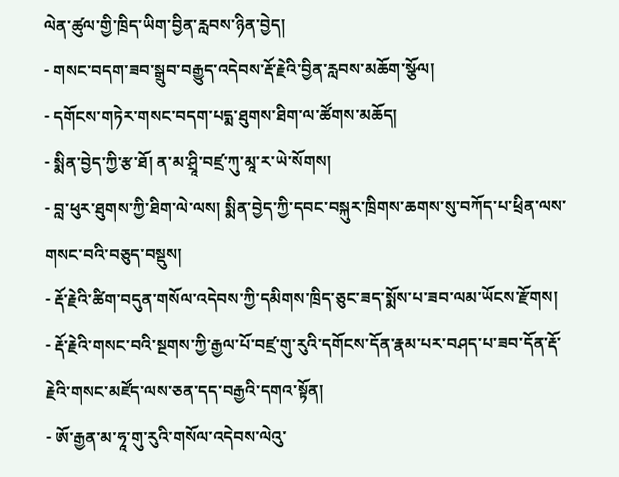ལེན་ཚུལ་གྱི་ཁྲིད་ཡིག་བྱིན་རླབས་ཉིན་བྱེད།
- གསང་བདག་ཟབ་སྒྲུབ་བརྒྱུད་འདེབས་རྡོ་རྗེའི་བྱིན་རླབས་མཆོག་སྩོལ།
- དགོངས་གཏེར་གསང་བདག་པདྨ་ཐུགས་ཐིག་ལ་ཚོགས་མཆོད།
- སྨིན་བྱེད་ཀྱི་རྩ་ཐོ། ན་མ་ཤྲཱི་བཛྲ་ཀུ་མཱ་ར་ཡེ་སོགས།
- བླ་ཕུར་ཐུགས་ཀྱི་ཐིག་ལེ་ལས། སྨིན་བྱེད་ཀྱི་དབང་བསྐུར་ཁྲིགས་ཆགས་སུ་བཀོད་པ་ཕྲིན་ལས་གསང་བའི་བཅུད་བསྡུས།
- རྡོ་རྗེའི་ཚིག་བདུན་གསོལ་འདེབས་ཀྱི་དམིགས་ཁྲིད་ཅུང་ཟད་སྨོས་པ་ཟབ་ལམ་ཡོངས་རྫོགས།
- རྡོ་རྗེའི་གསང་བའི་སྔགས་ཀྱི་རྒྱལ་པོ་བཛྲ་གུ་རུའི་དགོངས་དོན་རྣམ་པར་བཤད་པ་ཟབ་དོན་རྡོ་རྗེའི་གསང་མཛོད་ལས་ཅན་དད་བརྒྱའི་དགའ་སྟོན།
- ཨོ་རྒྱན་མ་ཧཱ་གུ་རུའི་གསོལ་འདེབས་ལེའུ་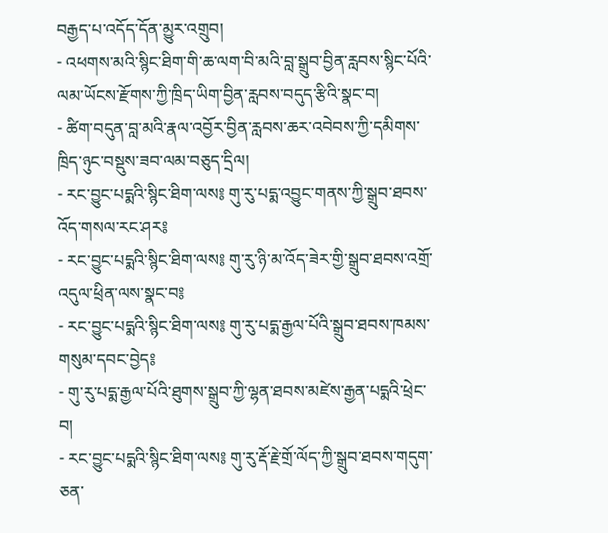བརྒྱད་པ་འདོད་དོན་མྱུར་འགྲུབ།
- འཕགས་མའི་སྙིང་ཐིག་གི་ཆ་ལག་བི་མའི་བླ་སྒྲུབ་བྱིན་རླབས་སྙིང་པོའི་ལམ་ཡོངས་རྫོགས་ཀྱི་ཁྲིད་ཡིག་བྱིན་རླབས་བདུད་རྩིའི་སྣང་བ།
- ཚིག་བདུན་བླ་མའི་རྣལ་འབྱོར་བྱིན་རླབས་ཆར་འབེབས་ཀྱི་དམིགས་ཁྲིད་ཉུང་བསྡུས་ཟབ་ལམ་བཅུད་དྲིལ།
- རང་བྱུང་པདྨའི་སྙིང་ཐིག་ལས༔ གུ་རུ་པདྨ་འབྱུང་གནས་ཀྱི་སྒྲུབ་ཐབས་འོད་གསལ་རང་ཤར༔
- རང་བྱུང་པདྨའི་སྙིང་ཐིག་ལས༔ གུ་རུ་ཉི་མ་འོད་ཟེར་གྱི་སྒྲུབ་ཐབས་འགྲོ་འདུལ་ཕྲིན་ལས་སྣང་བ༔
- རང་བྱུང་པདྨའི་སྙིང་ཐིག་ལས༔ གུ་རུ་པདྨ་རྒྱལ་པོའི་སྒྲུབ་ཐབས་ཁམས་གསུམ་དབང་བྱེད༔
- གུ་རུ་པདྨ་རྒྱལ་པོའི་ཐུགས་སྒྲུབ་ཀྱི་ལྷན་ཐབས་མཛེས་རྒྱན་པདྨའི་ཕྲེང་བ།
- རང་བྱུང་པདྨའི་སྙིང་ཐིག་ལས༔ གུ་རུ་རྡོ་རྗེ་གྲོ་ལོད་ཀྱི་སྒྲུབ་ཐབས་གདུག་ཅན་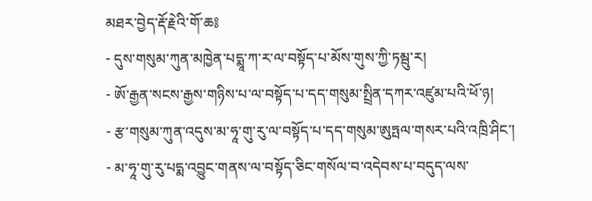མཐར་བྱེད་རྡོ་རྗེའི་གོ་ཆ༔
- དུས་གསུམ་ཀུན་མཁྱེན་པདྨཱ་ཀ་ར་ལ་བསྟོད་པ་མོས་གུས་ཀྱི་ཏམྦུ་ར།
- ཨོ་རྒྱན་སངས་རྒྱས་གཉིས་པ་ལ་བསྟོད་པ་དད་གསུམ་སྤྲིན་དཀར་འཛུམ་པའི་ཕོ་ཉ།
- རྩ་གསུམ་ཀུན་འདུས་མ་ཧཱ་གུ་རུ་ལ་བསྟོད་པ་དད་གསུམ་ཨུཏྤལ་གསར་པའི་འཁྲི་ཤིང་།
- མ་ཧཱ་གུ་རུ་པདྨ་འབྱུང་གནས་ལ་བསྟོད་ཅིང་གསོལ་བ་འདེབས་པ་བདུད་ལས་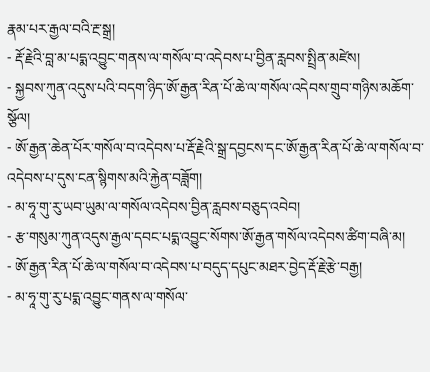རྣམ་པར་རྒྱལ་བའི་རྔ་སྒྲ།
- རྡོ་རྗེའི་བླ་མ་པདྨ་འབྱུང་གནས་ལ་གསོལ་བ་འདེབས་པ་བྱིན་རླབས་སྤྲིན་མཛེས།
- སྐྱབས་ཀུན་འདུས་པའི་བདག་ཉིད་ཨོ་རྒྱན་རིན་པོ་ཆེ་ལ་གསོལ་འདེབས་གྲུབ་གཉིས་མཆོག་སྩོལ།
- ཨོ་རྒྱན་ཆེན་པོར་གསོལ་བ་འདེབས་པ་རྡོ་རྗེའི་སྒྲ་དབྱངས་དང་ཨོ་རྒྱན་རིན་པོ་ཆེ་ལ་གསོལ་བ་འདེབས་པ་དུས་ངན་སྙིགས་མའི་རྐྱེན་བཟློག།
- མ་ཧཱ་གུ་རུ་ཡབ་ཡུམ་ལ་གསོལ་འདེབས་བྱིན་རླབས་བཅུད་འབེབ།
- རྩ་གསུམ་ཀུན་འདུས་རྒྱལ་དབང་པདྨ་འབྱུང་སོགས་ཨོ་རྒྱན་གསོལ་འདེབས་ཚིག་བཞི་མ།
- ཨོ་རྒྱན་རིན་པོ་ཆེ་ལ་གསོལ་བ་འདེབས་པ་བདུད་དཔུང་མཐར་བྱེད་རྡོ་རྗེ་རྩེ་བརྒྱ།
- མ་ཧཱ་གུ་རུ་པདྨ་འབྱུང་གནས་ལ་གསོལ་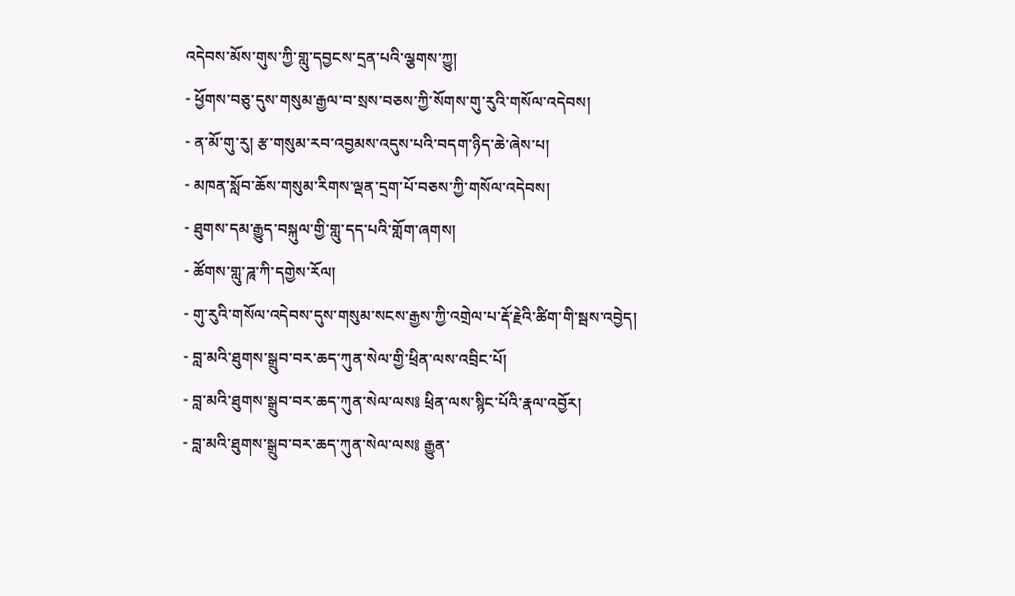འདེབས་མོས་གུས་ཀྱི་གླུ་དབྱངས་དྲན་པའི་ལྕགས་ཀྱུ།
- ཕྱོགས་བཅུ་དུས་གསུམ་རྒྱལ་བ་སྲས་བཅས་ཀྱི་སོགས་གུ་རུའི་གསོལ་འདེབས།
- ན་མོ་གུ་རུ། རྩ་གསུམ་རབ་འབྱམས་འདུས་པའི་བདག་ཉིད་ཆེ་ཞེས་པ།
- མཁན་སློབ་ཆོས་གསུམ་རིགས་ལྡན་དྲག་པོ་བཅས་ཀྱི་གསོལ་འདེབས།
- ཐུགས་དམ་རྒྱུད་བསྐུལ་གྱི་གླུ་དད་པའི་གློག་ཞགས།
- ཚོགས་གླུ་ཌཱ་ཀི་དགྱེས་རོལ།
- གུ་རུའི་གསོལ་འདེབས་དུས་གསུམ་སངས་རྒྱས་ཀྱི་འགྲེལ་པ་རྡོ་རྗེའི་ཚིག་གི་སྦས་འབྱེད།
- བླ་མའི་ཐུགས་སྒྲུབ་བར་ཆད་ཀུན་སེལ་གྱི་ཕྲིན་ལས་འབྲིང་པོ།
- བླ་མའི་ཐུགས་སྒྲུབ་བར་ཆད་ཀུན་སེལ་ལས༔ ཕྲིན་ལས་སྙིང་པོའི་རྣལ་འབྱོར།
- བླ་མའི་ཐུགས་སྒྲུབ་བར་ཆད་ཀུན་སེལ་ལས༔ རྒྱུན་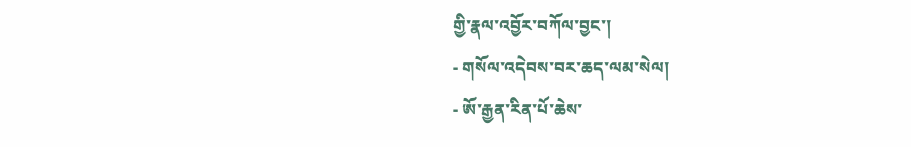གྱི་རྣལ་འབྱོར་བཀོལ་བྱང་།
- གསོལ་འདེབས་བར་ཆད་ལམ་སེལ།
- ཨོ་རྒྱན་རིན་པོ་ཆེས་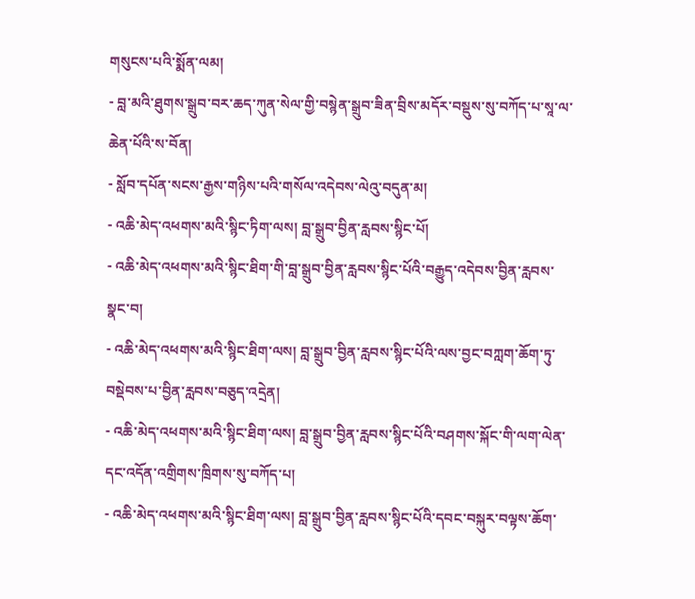གསུངས་པའི་སྨོན་ལམ།
- བླ་མའི་ཐུགས་སྒྲུབ་བར་ཆད་ཀུན་སེལ་གྱི་བསྙེན་སྒྲུབ་ཟིན་བྲིས་མདོར་བསྡུས་སུ་བཀོད་པ་སཱ་ལ་ཆེན་པོའི་ས་བོན།
- སློབ་དཔོན་སངས་རྒྱས་གཉིས་པའི་གསོལ་འདེབས་ལེའུ་བདུན་མ།
- འཆི་མེད་འཕགས་མའི་སྙིང་ཏིག་ལས། བླ་སྒྲུབ་བྱིན་རླབས་སྙིང་པོ།
- འཆི་མེད་འཕགས་མའི་སྙིང་ཐིག་གི་བླ་སྒྲུབ་བྱིན་རླབས་སྙིང་པོའི་བརྒྱུད་འདེབས་བྱིན་རླབས་སྣང་བ།
- འཆི་མེད་འཕགས་མའི་སྙིང་ཐིག་ལས། བླ་སྒྲུབ་བྱིན་རླབས་སྙིང་པོའི་ལས་བྱང་བཀླག་ཆོག་ཏུ་བསྡེབས་པ་བྱིན་རླབས་བཅུད་འདྲེན།
- འཆི་མེད་འཕགས་མའི་སྙིང་ཐིག་ལས། བླ་སྒྲུབ་བྱིན་རླབས་སྙིང་པོའི་བཤགས་སྐོང་གི་ལག་ལེན་དང་འདོན་འགྲིགས་ཁྲིགས་སུ་བཀོད་པ།
- འཆི་མེད་འཕགས་མའི་སྙིང་ཐིག་ལས། བླ་སྒྲུབ་བྱིན་རླབས་སྙིང་པོའི་དབང་བསྐུར་བལྟས་ཆོག་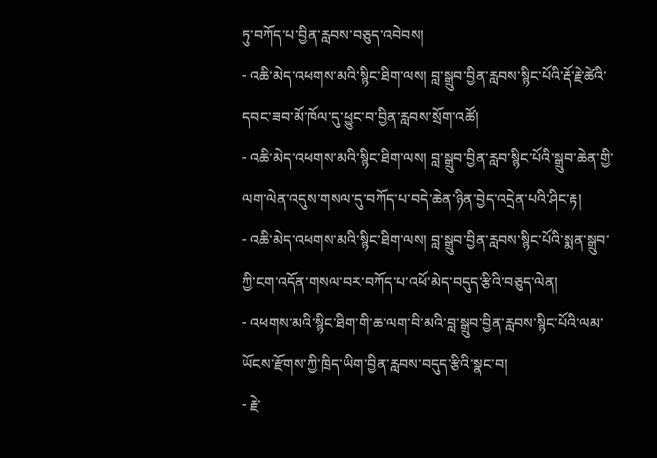ཏུ་བཀོད་པ་བྱིན་རླབས་བཅུད་འབེབས།
- འཆི་མེད་འཕགས་མའི་སྙིང་ཐིག་ལས། བླ་སྒྲུབ་བྱིན་རླབས་སྙིང་པོའི་རྡོ་རྗེ་ཚེའི་དབང་ཟབ་མོ་ཁོལ་དུ་ཕྱུང་བ་བྱིན་རླབས་སྲོག་འཚོ།
- འཆི་མེད་འཕགས་མའི་སྙིང་ཐིག་ལས། བླ་སྒྲུབ་བྱིན་རླབ་སྙིང་པོའི་སྒྲུབ་ཆེན་གྱི་ལག་ལེན་འདུས་གསལ་དུ་བཀོད་པ་བདེ་ཆེན་ཉིན་བྱེད་འདྲེན་པའི་ཤིང་རྟ།
- འཆི་མེད་འཕགས་མའི་སྙིང་ཐིག་ལས། བླ་སྒྲུབ་བྱིན་རླབས་སྙིང་པོའི་སྨན་སྒྲུབ་ཀྱི་ངག་འདོན་གསལ་བར་བཀོད་པ་འཕོ་མེད་བདུད་རྩིའི་བཅུད་ལེན།
- འཕགས་མའི་སྙིང་ཐིག་གི་ཆ་ལག་བི་མའི་བླ་སྒྲུབ་བྱིན་རླབས་སྙིང་པོའི་ལམ་ཡོངས་རྫོགས་ཀྱི་ཁྲིད་ཡིག་བྱིན་རླབས་བདུད་རྩིའི་སྣང་བ།
- རྗེ་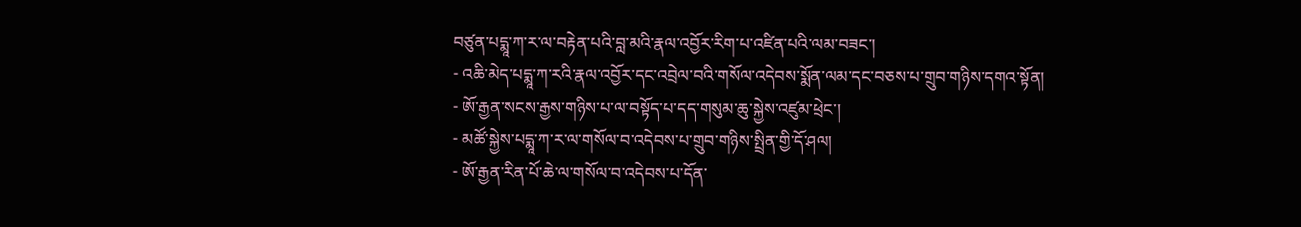བཙུན་པདྨཱ་ཀ་ར་ལ་བརྟེན་པའི་བླ་མའི་རྣལ་འབྱོར་རིག་པ་འཛིན་པའི་ལམ་བཟང་།
- འཆི་མེད་པདྨཱ་ཀ་རའི་རྣལ་འབྱོར་དང་འབྲེལ་བའི་གསོལ་འདེབས་སྨོན་ལམ་དང་བཅས་པ་གྲུབ་གཉིས་དགའ་སྟོན།
- ཨོ་རྒྱན་སངས་རྒྱས་གཉིས་པ་ལ་བསྟོད་པ་དད་གསུམ་ཆུ་སྐྱེས་འཛུམ་ཕྲེང་།
- མཚོ་སྐྱེས་པདྨཱ་ཀ་ར་ལ་གསོལ་བ་འདེབས་པ་གྲུབ་གཉིས་སྤྲིན་གྱི་དོ་ཤལ།
- ཨོ་རྒྱན་རིན་པོ་ཆེ་ལ་གསོལ་བ་འདེབས་པ་དོན་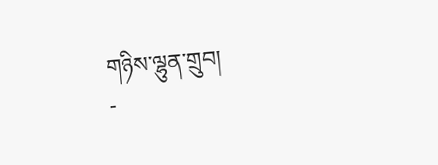གཉིས་ལྷུན་གྲུབ།
-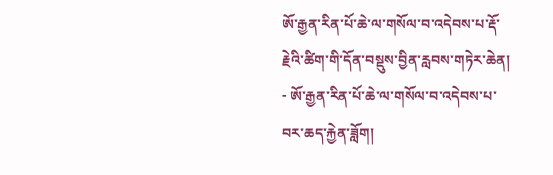ཨོ་རྒྱན་རིན་པོ་ཆེ་ལ་གསོལ་བ་འདེབས་པ་རྡོ་རྗེའི་ཚིག་གི་དོན་བསྡུས་བྱིན་རླབས་གཏེར་ཆེན།
- ཨོ་རྒྱན་རིན་པོ་ཆེ་ལ་གསོལ་བ་འདེབས་པ་བར་ཆད་རྐྱེན་ཟློག།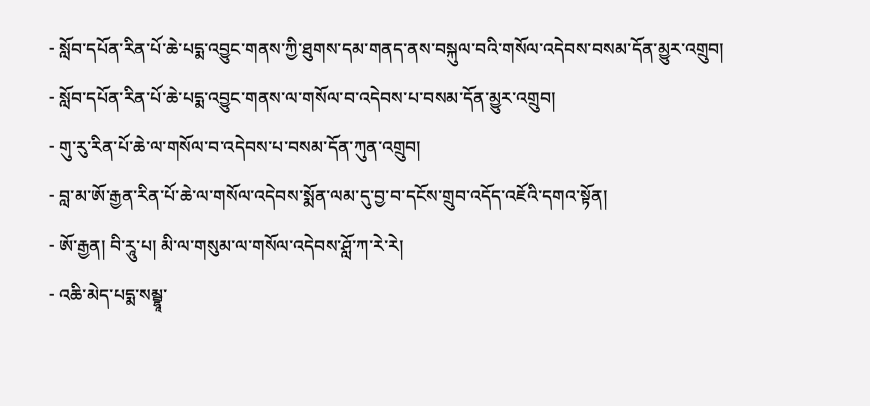- སློབ་དཔོན་རིན་པོ་ཆེ་པདྨ་འབྱུང་གནས་ཀྱི་ཐུགས་དམ་གནད་ནས་བསྐུལ་བའི་གསོལ་འདེབས་བསམ་དོན་མྱུར་འགྲུབ།
- སློབ་དཔོན་རིན་པོ་ཆེ་པདྨ་འབྱུང་གནས་ལ་གསོལ་བ་འདེབས་པ་བསམ་དོན་མྱུར་འགྲུབ།
- གུ་རུ་རིན་པོ་ཆེ་ལ་གསོལ་བ་འདེབས་པ་བསམ་དོན་ཀུན་འགྲུབ།
- བླ་མ་ཨོ་རྒྱན་རིན་པོ་ཆེ་ལ་གསོལ་འདེབས་སྨོན་ལམ་དུ་བྱ་བ་དངོས་གྲུབ་འདོད་འཇོའི་དགའ་སྟོན།
- ཨོ་རྒྱན། བི་རཱུ་པ། མི་ལ་གསུམ་ལ་གསོལ་འདེབས་ཤློ་ཀ་རེ་རེ།
- འཆི་མེད་པདྨ་སམྦྷཱ་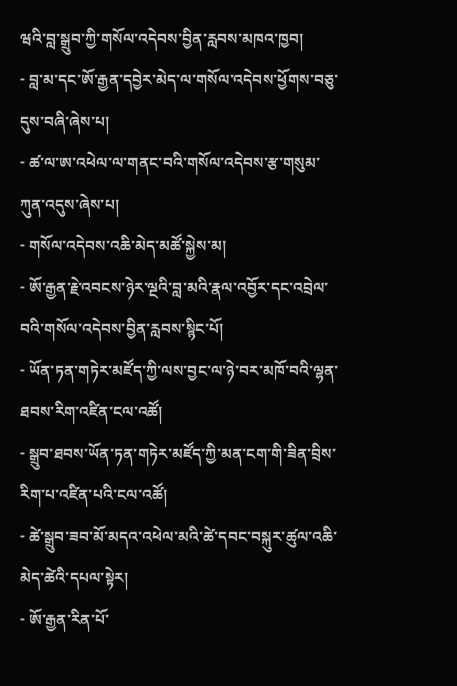ཝའི་བླ་སྒྲུབ་ཀྱི་གསོལ་འདེབས་བྱིན་རླབས་མཁའ་ཁྱབ།
- བླ་མ་དང་ཨོ་རྒྱན་དབྱེར་མེད་ལ་གསོལ་འདེབས་ཕྱོགས་བཅུ་དུས་བཞི་ཞེས་པ།
- ཚ་ལ་ཨ་འཕེལ་ལ་གནང་བའི་གསོལ་འདེབས་རྩ་གསུམ་ཀུན་འདུས་ཞེས་པ།
- གསོལ་འདེབས་འཆི་མེད་མཚོ་སྐྱེས་མ།
- ཨོ་རྒྱན་རྗེ་འབངས་ཉེར་ལྔའི་བླ་མའི་རྣལ་འབྱོར་དང་འབྲེལ་བའི་གསོལ་འདེབས་བྱིན་རླབས་སྙིང་པོ།
- ཡོན་ཏན་གཏེར་མཛོད་ཀྱི་ལས་བྱང་ལ་ཉེ་བར་མཁོ་བའི་ལྷན་ཐབས་རིག་འཛིན་ངལ་འཚོ།
- སྒྲུབ་ཐབས་ཡོན་ཏན་གཏེར་མཛོད་ཀྱི་མན་ངག་གི་ཟིན་བྲིས་རིག་པ་འཛིན་པའི་ངལ་འཚོ།
- ཚེ་སྒྲུབ་ཟབ་མོ་མདའ་འཕེལ་མའི་ཚེ་དབང་བསྐུར་ཚུལ་འཆི་མེད་ཚེའི་དཔལ་སྟེར།
- ཨོ་རྒྱན་རིན་པོ་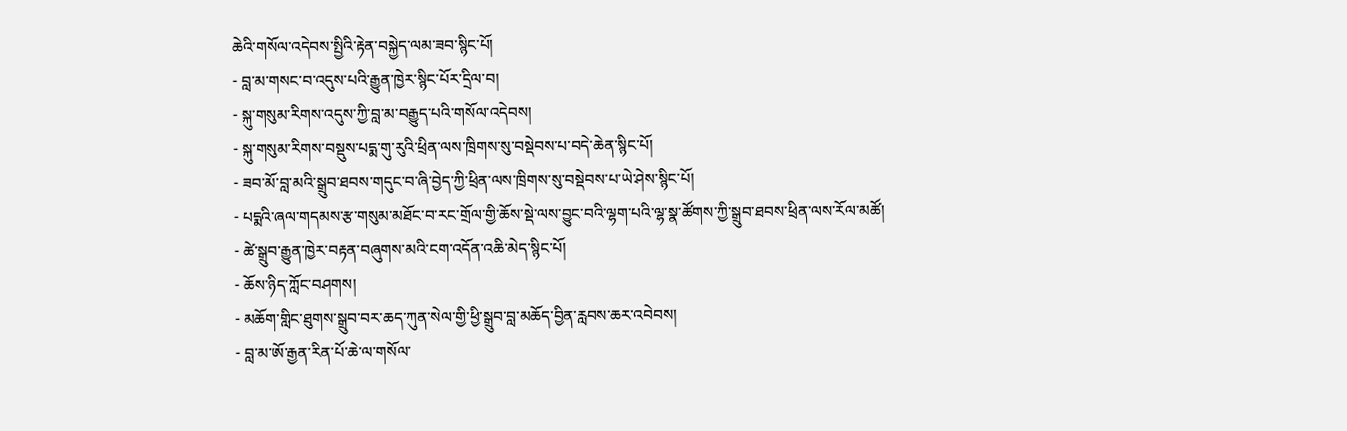ཆེའི་གསོལ་འདེབས་སྤྱིའི་རྟེན་བསྐྱེད་ལམ་ཟབ་སྙིང་པོ།
- བླ་མ་གསང་བ་འདུས་པའི་རྒྱུན་ཁྱེར་སྙིང་པོར་དྲིལ་བ།
- སྐུ་གསུམ་རིགས་འདུས་ཀྱི་བླ་མ་བརྒྱུད་པའི་གསོལ་འདེབས།
- སྐུ་གསུམ་རིགས་བསྡུས་པདྨ་གུ་རུའི་ཕྲིན་ལས་ཁྲིགས་སུ་བསྡེབས་པ་བདེ་ཆེན་སྙིང་པོ།
- ཟབ་མོ་བླ་མའི་སྒྲུབ་ཐབས་གདུང་བ་ཞི་བྱེད་ཀྱི་ཕྲིན་ལས་ཁྲིགས་སུ་བསྡེབས་པ་ཡེ་ཤེས་སྙིང་པོ།
- པདྨའི་ཞལ་གདམས་རྩ་གསུམ་མཐོང་བ་རང་གྲོལ་གྱི་ཆོས་སྡེ་ལས་བྱུང་བའི་ལྷག་པའི་ལྷ་སྣ་ཚོགས་ཀྱི་སྒྲུབ་ཐབས་ཕྲིན་ལས་རོལ་མཚོ།
- ཚེ་སྒྲུབ་རྒྱུན་ཁྱེར་བརྟན་བཞུགས་མའི་ངག་འདོན་འཆི་མེད་སྙིང་པོ།
- ཆོས་ཉིད་ཀློང་བཤགས།
- མཆོག་གླིང་ཐུགས་སྒྲུབ་བར་ཆད་ཀུན་སེལ་གྱི་ཕྱི་སྒྲུབ་བླ་མཆོད་བྱིན་རླབས་ཆར་འབེབས།
- བླ་མ་ཨོ་རྒྱན་རིན་པོ་ཆེ་ལ་གསོལ་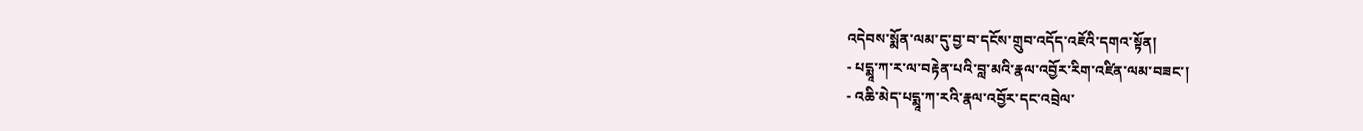འདེབས་སྨོན་ལམ་དུ་བྱ་བ་དངོས་གྲུབ་འདོད་འཇོའི་དགའ་སྟོན།
- པདྨཱ་ཀ་ར་ལ་བརྟེན་པའི་བླ་མའི་རྣལ་འབྱོར་རིག་འཛིན་ལམ་བཟང་།
- འཆི་མེད་པདྨཱ་ཀ་རའི་རྣལ་འབྱོར་དང་འབྲེལ་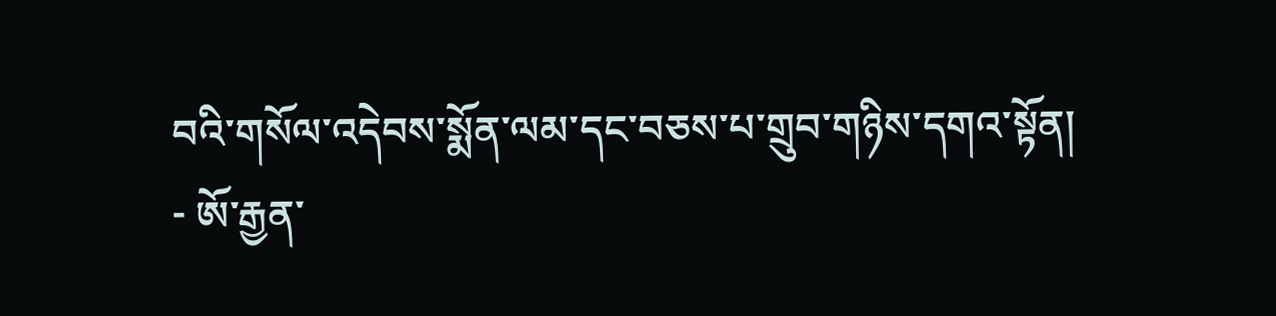བའི་གསོལ་འདེབས་སྨོན་ལམ་དང་བཅས་པ་གྲུབ་གཉིས་དགའ་སྟོན།
- ཨོ་རྒྱན་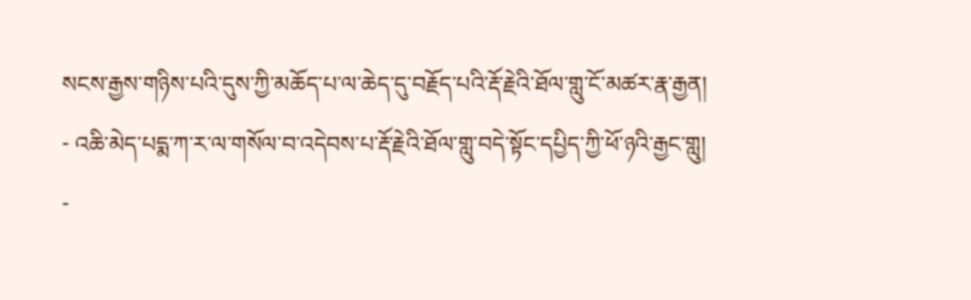སངས་རྒྱས་གཉིས་པའི་དུས་ཀྱི་མཆོད་པ་ལ་ཆེད་དུ་བརྗོད་པའི་རྡོ་རྗེའི་ཐོལ་གླུ་ངོ་མཚར་རྣ་རྒྱན།
- འཆི་མེད་པདྨ་ཀ་ར་ལ་གསོལ་བ་འདེབས་པ་རྡོ་རྗེའི་ཐོལ་གླུ་བདེ་སྟོང་དཔྱིད་ཀྱི་ཕོ་ཉའི་རྒྱང་གླུ།
-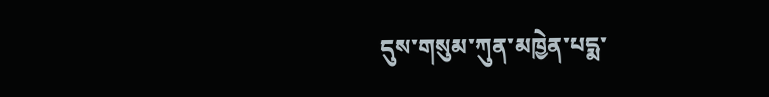དུས་གསུམ་ཀུན་མཁྱེན་པདྨ་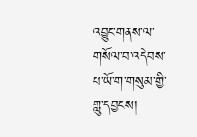འབྱུང་གནས་ལ་གསོལ་བ་འདེབས་པ་ཡོ་ག་གསུམ་གྱི་གླུ་དབྱངས།